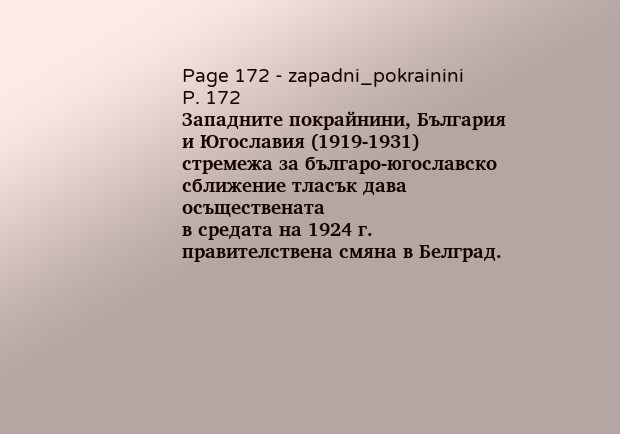Page 172 - zapadni_pokrainini
P. 172
Западните покрайнини, България и Югославия (1919-1931)
стремежа за българо-югославско сближение тласък дава осъществената
в средата на 1924 г. правителствена смяна в Белград.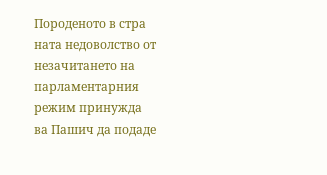Породеното в стра
ната недоволство от незачитането на парламентарния режим принужда
ва Пашич да подаде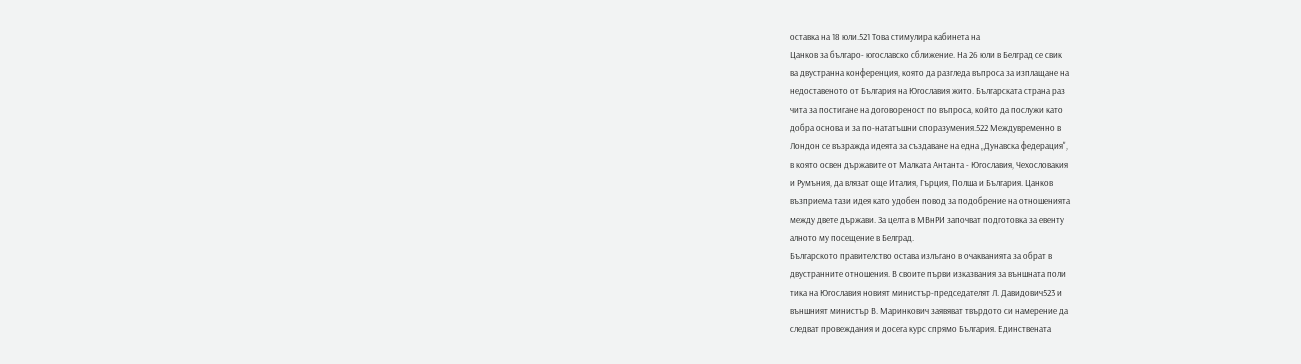оставка на 18 юли.521 Това стимулира кабинета на
Цанков за българо- югославско сближение. На 26 юли в Белград се свик
ва двустранна конференция, която да разгледа въпроса за изплащане на
недоставеното от България на Югославия жито. Българската страна раз
чита за постигане на договореност по въпроса, който да послужи като
добра основа и за по-нататъшни споразумения.522 Междувременно в
Лондон се възражда идеята за създаване на една „Дунавска федерация",
в която освен държавите от Малката Антанта - Югославия, Чехословакия
и Румъния, да влязат още Италия, Гърция, Полша и България. Цанков
възприема тази идея като удобен повод за подобрение на отношенията
между двете държави. За целта в МВнРИ започват подготовка за евенту
алното му посещение в Белград.
Българското правителство остава излъгано в очакванията за обрат в
двустранните отношения. В своите първи изказвания за външната поли
тика на Югославия новият министър-председателят Л. Давидович523 и
външният министър В. Маринкович заявяват твърдото си намерение да
следват провеждания и досега курс спрямо България. Единствената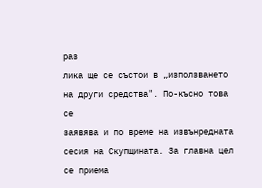раз
лика ще се състои в „използването на други средства". По-късно това се
заявява и по време на извънредната сесия на Скупщината. За главна цел
се приема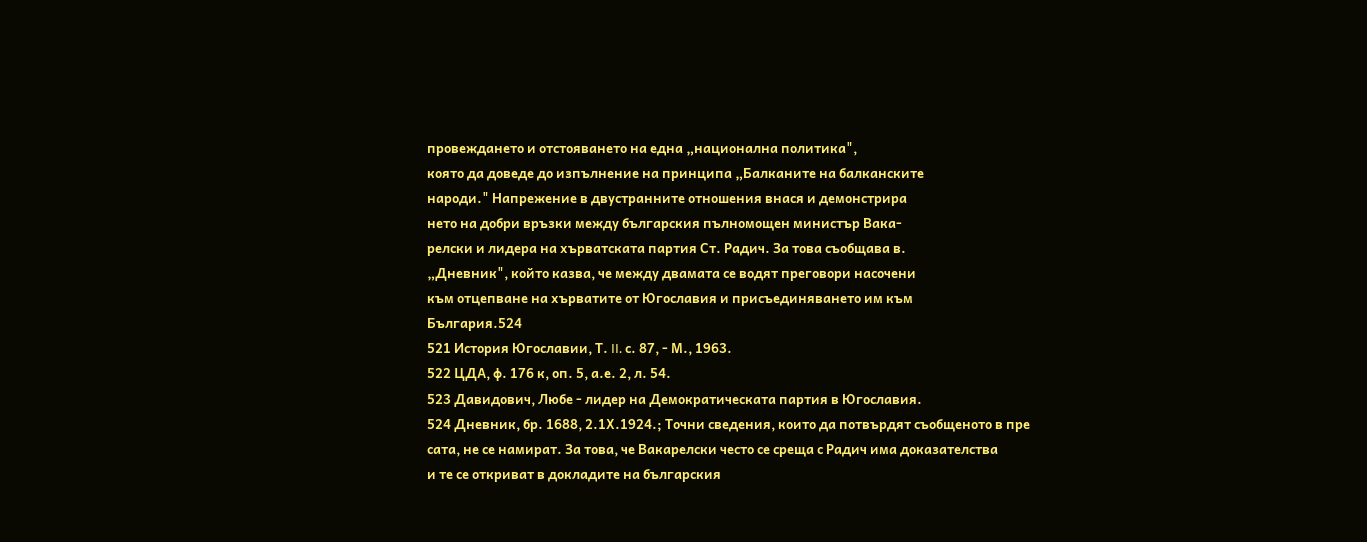провеждането и отстояването на една „национална политика",
която да доведе до изпълнение на принципа „Балканите на балканските
народи." Напрежение в двустранните отношения внася и демонстрира
нето на добри връзки между българския пълномощен министър Вака-
релски и лидера на хърватската партия Ст. Радич. За това съобщава в.
„Дневник", който казва, че между двамата се водят преговори насочени
към отцепване на хърватите от Югославия и присъединяването им към
България.524
521 История Югославии, Т. II. с. 87, - М., 1963.
522 ЦДА, ф. 176 к, оп. 5, а.е. 2, л. 54.
523 Давидович, Любе - лидер на Демократическата партия в Югославия.
524 Дневник, бр. 1688, 2.1Х.1924.; Точни сведения, които да потвърдят съобщеното в пре
сата, не се намират. За това, че Вакарелски често се среща с Радич има доказателства
и те се откриват в докладите на българския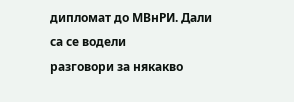дипломат до МВнРИ. Дали са се водели
разговори за някакво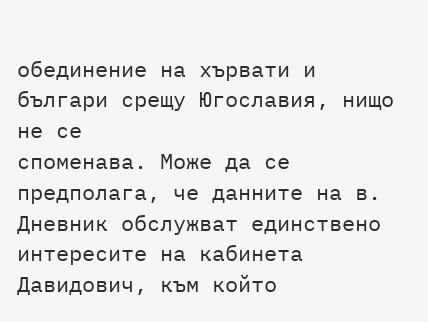обединение на хървати и българи срещу Югославия, нищо не се
споменава. Може да се предполага, че данните на в. Дневник обслужват единствено
интересите на кабинета Давидович, към който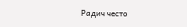Радич често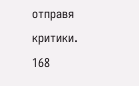отправя критики.
168